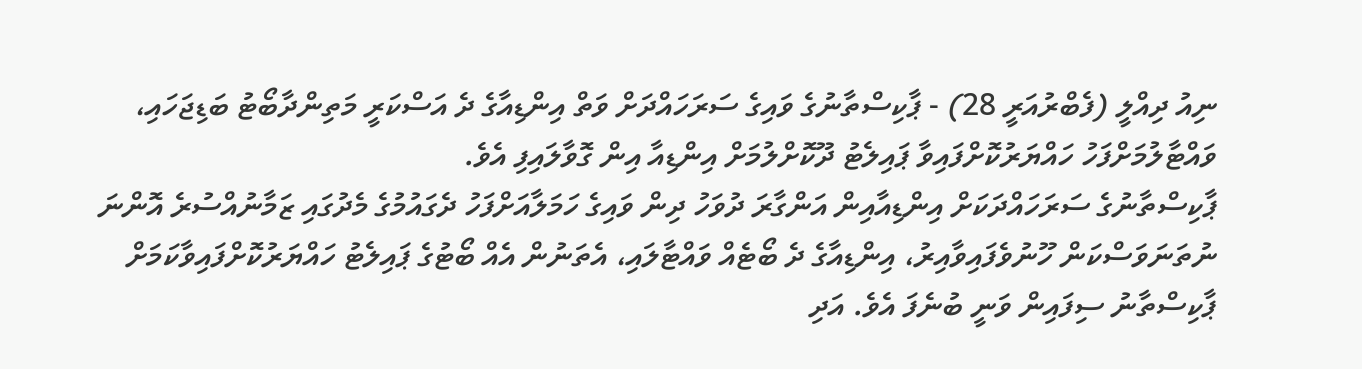ނިއު ދިއްލީ (ފެބްރުއަރީ 28) - ޕާކިސްތާނުގެ ވައިގެ ސަރަހައްދަށް ވަތް އިންޑިއާގެ ދެ އަސްކަރީ މަތިންދާބޯޓު ބަޑިޖަހައި، ވައްޓާލުމަށްފަހު ހައްޔަރުކޮށްފައިވާ ޕައިލެޓު ދޫކޮށްލުމަށް އިންޑިއާ އިން ގޮވާލައިފި އެވެ.
ޕާކިސްތާނުގެ ސަރަހައްދަކަށް އިންޑިއާއިން އަންގާރަ ދުވަހު ދިން ވައިގެ ހަމަލާއަށްފަހު ދެގައުމުގެ މެދުގައި ޒަމާނުއްސުރެ އޮންނަ ނުތަނަވަސްކަން ހޫނުވެފައިވާއިރު، އިންޑިއާގެ ދެ ބޯޓެއް ވައްޓާލައި، އެތަނުން އެއް ބޯޓުގެ ޕައިލެޓު ހައްޔަރުކޮށްފައިވާކަމަށް ޕާކިސްތާނު ސިފައިން ވަނީ ބުނެފަ އެވެ. އަދި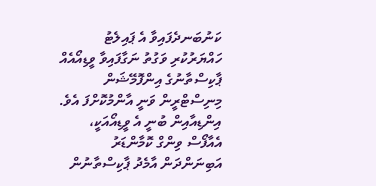ކަނުބަނދެފައިވާ އެ ޕައިލެޓު ހައްޔަރުކުރި ވަގުތު ނަގާފައިވާ ވީޑިއޯއެއް ޕާކިސްތާނުގެ އިންފޮމޭޝަން މިނިސްޓްރީން ވަނީ އާންމުކޮށްފަ އެވެ.
އިންޑިއާއިން ބުނީ އެ ވީޑިއޯއަކީ، އެއާފޯސް ވިންގް ކޮމާންޑަރު އަބިނަންދަން އާމެދު ޕާކިސްތާނުން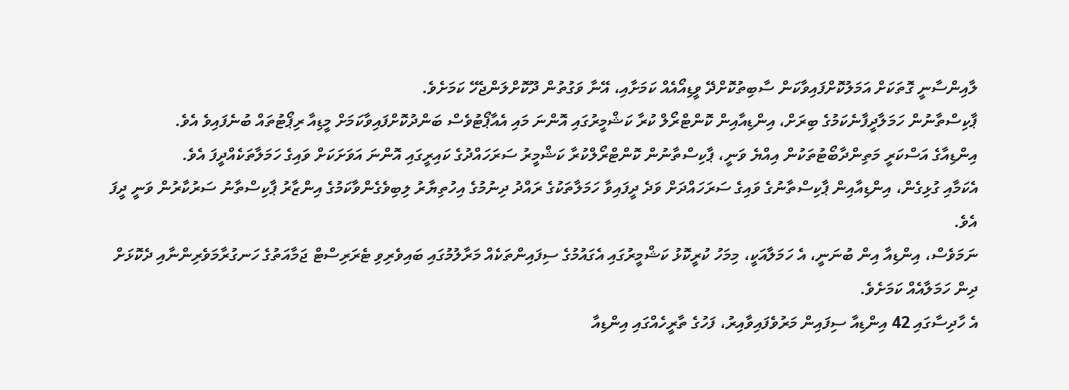ލާއިންސާނީ ގޮތަކަށް އަމަލުކޮށްފައިވާކަން ސާބިތުކޮށްދޭ ވީޑިއޯއެއް ކަމަށާއި، އޭނާ ވަގުތުން ދޫކޮށްލަންޖެހޭ ކަމަށެވެ.
ޕާކިސްތާނުން ހަމަލާދީފާނެކަމުގެ ބިރަށް، އިންޑިއާއިން ކޮންޓްރޯލް ކުރާ ކަޝްމީރުގައި އޮންނަ މައި އެއާޕޯޓުވެސް ބަންދުކޮށްފައިވާކަމަށް މީޑިއާ ރިޕޯޓުތައް ބުނެފައިވެ އެވެ.
އިންޑިއާގެ އަސްކަރީ މަތިންދާބޯޓުތަކުން އިއްޔެ ވަނީ، ޕާކިސްތާނުން ކޮންޓްރޯލްކުރާ ކަޝްމީރު ސަރަހައްދުގެ ކައިރީގައި އޮންނަ އަވަށަކަށް ވައިގެ ހަމަލާތަކެއްދީފަ އެވެ.
އެކަމާއި ގުޅިގެން، އިންޑިއާއިން ޕާކިސްތާނުގެ ވައިގެ ސަރަހައްދަށް ވަދެ ދީފައިވާ ހަމަލާތަކުގެ ރައްދު ދިނުމުގެ އިހުތިޔާރު ލިބިވެގެންވާކަމުގެ އިންޒާރު ޕާކިސްތާނު ސަރުކާރުން ވަނީ ދީފަ އެވެ.
ނަމަވެސް، އިންޑިއާ އިން ބުނަނީ، އެ ހަމަލާއަކީ، މިމަހު ކުރީކޮޅު ކަޝްމީރުގައި އެގައުމުގެ ސިފައިންތަކެއް މަރާލުމުގައި ބައިވެރިވި ޓެރަރިސްޓް ޖަމާއަތުގެ ހަނގުރާމަވެރިންނާއި ދެކޮޅަށް ދިން ހަމަލާއެއް ކަމަށެވެ.
އެ ހާދިސާގައި 42 އިންޑިއާ ސިފައިން މަރުވެފައިވާއިރު، ފަހުގެ ތާރީހެއްގައި އިންޑިއާ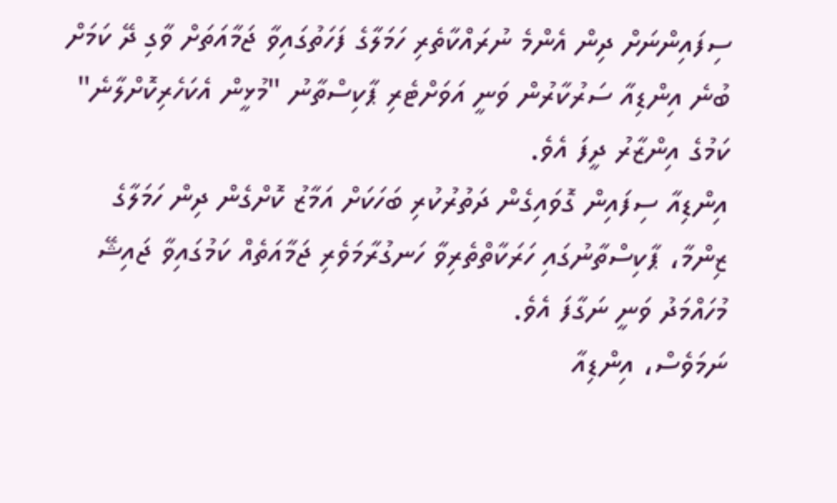ސިފައިންނަށް ދިން އެންމެ ނުރައްކާތެރި ހަމަލާގެ ފަހަތުގައިވާ ޖަމާއަތަށް ވާގި ދޭ ކަމަށް ބުނެ އިންޑިއާ ސަރުކާރުން ވަނީ އަވަށްޓެރި ޕާކިސްތާނު "މުޅީން އެކަހެރިކޮށްލާނެ" ކަމުގެ އިންޒާރު ދީފަ އެވެ.
އިންޑިއާ ސިފައިން ގޮވައިގެން ދަތުރުކުރި ބަހަކަށް އަމާޒު ކޮށްގެން ދިން ހަމަލާގެ ޒިންމާ، ޕާކިސްތާނުގައި ހަރަކާތްތެރިވާ ހަނގުރާމަވެރި ޖަމާއަތެއް ކަމުގައިވާ ޖައިޝޭ މުހައްމަދު ވަނީ ނަގާފަ އެވެ.
ނަމަވެސް، އިންޑިއާ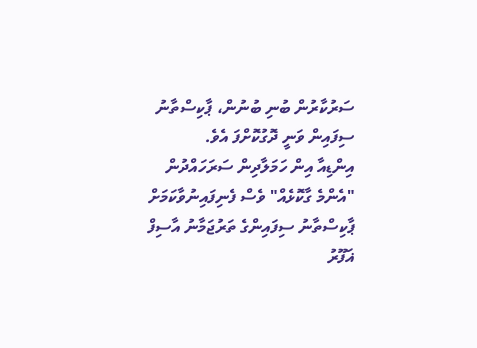ސަރުކާރުން ބުނި ބުނުން، ޕާކިސްތާނު ސިފައިން ވަނީ ދޮގުކޮށްފަ އެވެ.
އިންޑިއާ އިން ހަމަލާދިން ސަރަހައްދުން "އެންމެ ގާކޮޅެއް" ވެސް ފެނިފައިނުވާކަމަށް ޕާކިސްތާނު ސިފައިންގެ ތަރުޖަމާނު އާސިފް ޣަފޫރު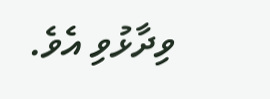ވިދާޅުވި އެވެ.